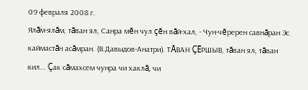09 февраля 2008 г.
Ялăм-ялăм, тăван ял, Санра мĕн чул çĕн вăй-хал, - Чун-чĕререн савнăран Эс каймастăн асăмран. (В.Давыдов-Анатри). ТĂВАН ÇĔРШЫВ, тăван ял, тăван кил... Çак сăмахсем чунра чи хаклă, чи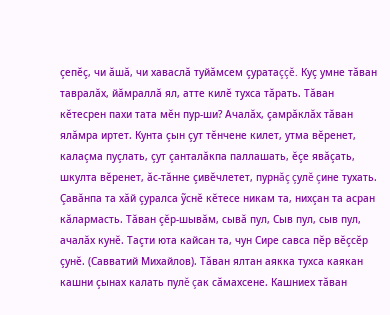çепĕç, чи ăшă, чи хаваслă туйăмсем çуратаççĕ. Куç умне тăван тавралăх, йăмраллă ял, атте килĕ тухса тăрать. Тăван кĕтесрен пахи тата мĕн пур-ши? Ачалăх, çамрăклăх тăван ялăмра иртет. Кунта çын çут тĕнчене килет, утма вĕренет, калаçма пуçлать, çут çанталăкпа паллашать, ĕçе явăçать, шкулта вĕренет, ăс-тăнне çивĕчлетет, пурнăç çулĕ çине тухать. Çавăнпа та хăй çуралса ỹснĕ кĕтесе никам та, нихçан та асран кăлармасть. Тăван çĕр-шывăм, сывă пул, Сыв пул, сыв пул, ачалăх кунĕ. Таçти юта кайсан та, чун Сире савса пĕр вĕçсĕр çунĕ. (Савватий Михайлов). Тăван ялтан аякка тухса каякан кашни çынах калать пулĕ çак сăмахсене. Кашниех тăван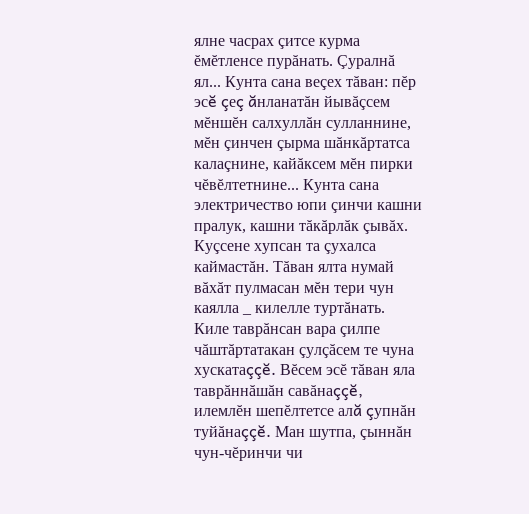ялне часрах çитсе курма ĕмĕтленсе пурăнать. Çуралнă ял... Кунта сана веçех тăван: пĕр эсĕ çеç ăнланатăн йывăçсем мĕншĕн салхуллăн сулланнине, мĕн çинчен çырма шăнкăртатса калаçнине, кайăксем мĕн пирки чĕвĕлтетнине... Кунта сана электричество юпи çинчи кашни пралук, кашни тăкăрлăк çывăх. Куçсене хупсан та çухалса каймастăн. Тăван ялта нумай вăхăт пулмасан мĕн тери чун каялла _ килелле туртăнать. Киле таврăнсан вара çилпе чăштăртатакан çулçăсем те чуна хускатаççĕ. Вĕсем эсĕ тăван яла таврăннăшăн савăнаççĕ, илемлĕн шепĕлтетсе алă çупнăн туйăнаççĕ. Ман шутпа, çыннăн чун-чĕринчи чи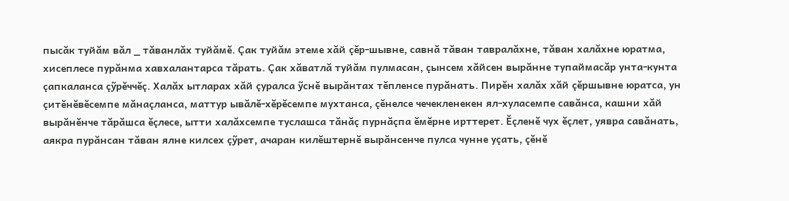пысăк туйăм вăл _ тăванлăх туйăмĕ. Çак туйăм этеме хăй çĕр-шывне, савнă тăван тавралăхне, тăван халăхне юратма, хисеплесе пурăнма хавхалантарса тăрать. Çак хăватлă туйăм пулмасан, çынсем хăйсен вырăнне тупаймасăр унта-кунта çапкаланса çỹрĕччĕç. Халăх ытларах хăй çуралса ỹснĕ вырăнтах тĕпленсе пурăнать. Пирĕн халăх хăй çĕршывне юратса, ун çитĕнĕвĕсемпе мăнаçланса, маттур ывăлĕ-хĕрĕсемпе мухтанса, çĕнелсе чечекленекен ял-хуласемпе савăнса, кашни хăй вырăнĕнче тăрăшса ĕçлесе, ытти халăхсемпе туслашса тăнăç пурнăçпа ĕмĕрне ирттерет. Ĕçленĕ чух ĕçлет, уявра савăнать, аякра пурăнсан тăван ялне килсех çỹрет, ачаран килĕштернĕ вырăнсенче пулса чунне уçать, çĕнĕ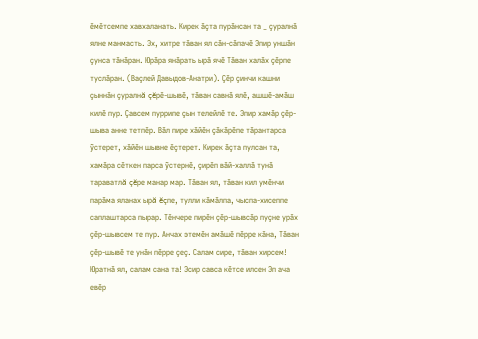ĕмĕтсемпе хавхаланать. Кирек ăçта пурăнсан та _ çуралнă ялне манмасть. Эх, хитре тăван ял сăн-сăпачĕ Эпир уншăн çунса тăнăран. Юрăра янăрать ырă ячĕ Тăван халăх çĕрпе туслăран. (Ваçлей Давыдов-Анатри). Çĕр çинчи кашни çыннăн çуралнă çĕрĕ-шывĕ, тăван савнă ялĕ, ашшĕ-амăш килĕ пур. Çавсем пуррипе çын телейлĕ те. Эпир хамăр çĕр-шыва анне тетпĕр. Вăл пире хăйĕн çăкăрĕпе тăрантарса ỹстерет, хăйĕн шывне ĕçтерет. Кирек ăçта пулсан та, хамăра сĕткен парса ỹстернĕ, çирĕп вăй-халлă тунă тараватлă çĕре манар мар. Тăван ял, тăван кил умĕнчи парăма яланах ырă ĕçпе, тулли кăмăлпа, чыспа-хисеппе саплаштарса пырар. Тĕнчере пирĕн çĕр-шывсăр пуçне урăх çĕр-шывсем те пур. Анчах этемĕн амăшĕ пĕрре кăна, Тăван çĕр-шывĕ те унăн пĕрре çеç. Салам сире, тăван хирсем! Юратнă ял, салам сана та! Эсир савса кĕтсе илсен Эп ача евĕр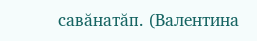савăнатăп. (Валентина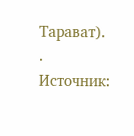Тарават).
.
Источник: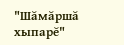"Шăмăршă хыпарĕ"